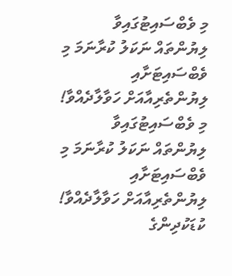މި ވެބްސައިޓުގައިވާ ލިޔުންތައް ނަކަލު ކުރާނަމަ މި ވެބްސައިޓަށާއި ލިޔުންތެރިއާއަށް ހަވާލާދެއްވާ!
މި ވެބްސައިޓުގައިވާ ލިޔުންތައް ނަކަލު ކުރާނަމަ މި ވެބްސައިޓަށާއި ލިޔުންތެރިއާއަށް ހަވާލާދެއްވާ!
ކުޑަކުދިންގެ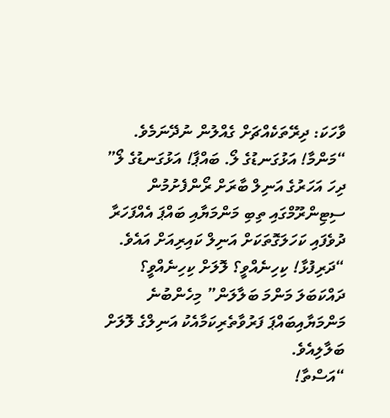ވާހަކަ: ދިރޭތަކެއްޗަށް ގެއްލުން ނުދޭނަމެވެ.
“މަންމާ! އަޅުގަނޑުގެ ލޯ. ބައްޕާ! އަޅުގަނޑުގެ ލޯ” ދިހަ އަހަރުގެ އަނިލް ބާރަށް ރޯންފެށުމުން ސިޓިންރޫމްގައި ތިބި މަންމަޔާއި ބައްޕަ އެއްފަހަރާ ދުވެފައި ކަހަލަގޮތަކަށް އަނިލް ކައިރިއަށް އައެވެ.
“ދަރިފުޅާ! ކިހިނެއްވީ؟ ލޮލަށް ކިހިނެއްވީ؟ ދައްކަބަލަ މަންމަ ބަލާލަން” މިހެންބުނެ މަންމަޔާއިބައްޕަ ފަރުވާތެރިކަމާއެކު އަނިލްގެ ލޮލަށް ބަލާލިއެވެ.
“އަސްތާ!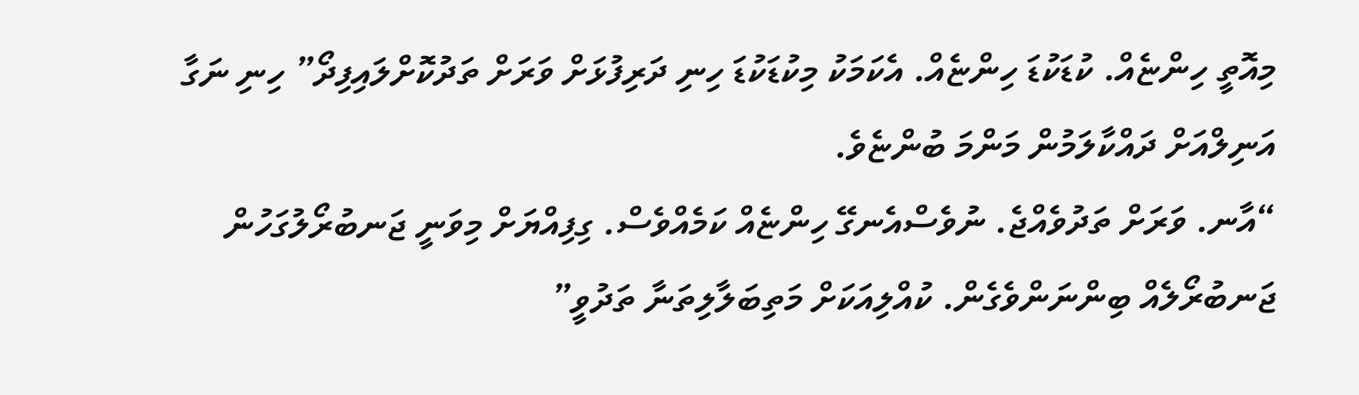މިއޮތީ ހިންޏެއް. ކުޑަކުޑަ ހިންޏެއް. އެކަމަކު މިކުޑަކުޑަ ހިނި ދަރިފުޅަށް ވަރަށް ތަދުކޮށްލައިފިދޯ” ހިނި ނަގާ އަނިލްއަށް ދައްކާލަމުން މަންމަ ބުންޏެވެ.
“އާނ. ވަރަށް ތަދުވެއްޖެ. ނުވެސްއެނގޭ ހިންޏެއް ކަމެއްވެސް. ގިފިއްޔަށް މިވަނީ ޖަނބުރޯލުގަހުން ޖަނބުރޯލެއް ބިންނަންވެގެން. ކުއްލިއަކަށް މަތިބަލާލިތަނާ ތަދުވީ”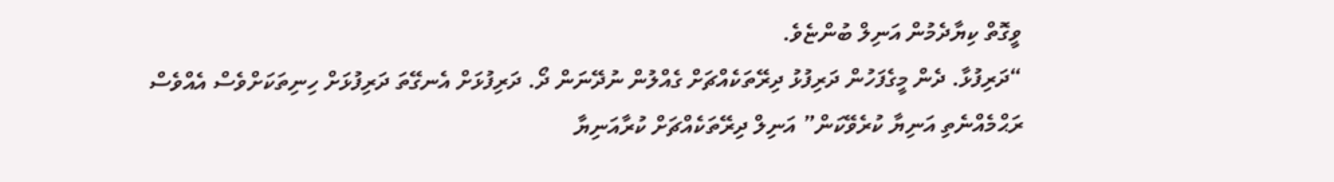ވީގޮތް ކިޔާދެމުން އަނިލް ބުންޏެވެ.
“ދަރިފުޅާ. ދެން މީގެފަހުން ދަރިފުޅު ދިރޭތަކެއްޗަށް ގެއްލުން ނުދޭނަން ދޯ. ދަރިފުޅަށް އެނގޭތަ ދަރިފުޅަށް ހިނިތަކަށްވެސް އެއްވެސް ރަޙްމެއްނެތި އަނިޔާ ކުރެވޭކަން” އަނިލް ދިރޭތަކެއްޗަށް ކުރާއަނިޔާ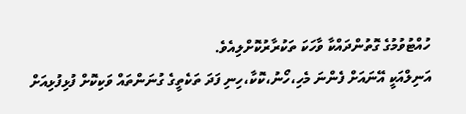ހުއްޓުވުމުގެ ގޮތުންދައްކާ ވާހަކަ ތަކުރާރުކޮށްލިއެވެ.
އަނިލްއަކީ އޭނައަށް ފެންނަ މެހި،ހޯނު،ކޮކާ،ހިނި ފަދަ ތަކެތީގެ ގުނަންތައް ވަކިކޮށް ފުޅިފުޅިއަށް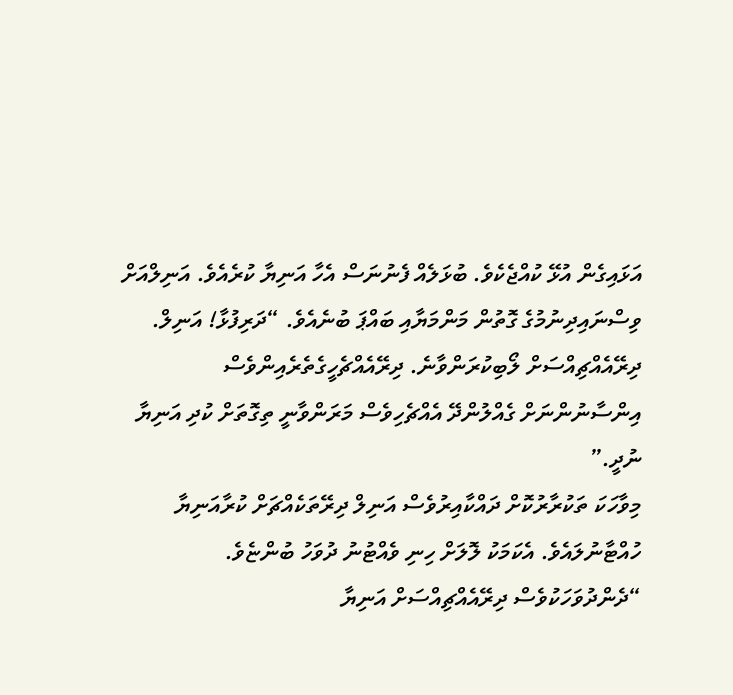އަޅައިގެން އުޅޭ ކުއްޖެކެވެ. ބުޅަލެއް ފެނުނަސް އެހާ އަނިޔާ ކުރެއެވެ. އަނިލްއަށް ވިސްނައިދިނުމުގެ ގޮތުން މަންމަޔާއި ބައްޕަ ބުނެއެވެ. “ދަރިފުޅާ! އަނިލް. ދިރޭއެއްޗިއްސަށް ލޯބިކުރަންވާނެ. ދިރޭއެއްޗެހީގެތެރެއިންވެސް އިންސާނުންނަށް ގެއްލުންދޭ އެއްޗެހިވެސް މަރަންވާނީ ތިގޮތަށް ކުދި އަނިޔާ ނުދީ.”
މިވާހަކަ ތަކުރާރުކޮށް ދައްކާއިރުވެސް އަނިލް ދިރޭތަކެއްޗަށް ކުރާއަނިޔާ ހުއްޓާނުލައެވެ. އެކަމަކު ލޮލަށް ހިނި ވެއްޓުނު ދުވަހު ބުންޏެވެ. “ދެންދުވަހަކުވެސް ދިރޭއެއްޗިއްސަށް އަނިޔާ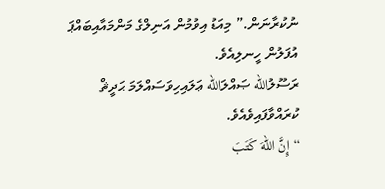ނުކުރާނަން.” މިއަޑު އިވުމުން އަނިލްގެ މަންމައާއިބައްޕަ އުފަލުން ހީނލިއެވެ.
ރަސޫލުالله ޞައްލަالله ޢަލައިހިވަސައްލަމަ ޙަދީޘް ކުރައްވާފައިވެއެވެ.
“إِنَّ اللهَ كَتَبَ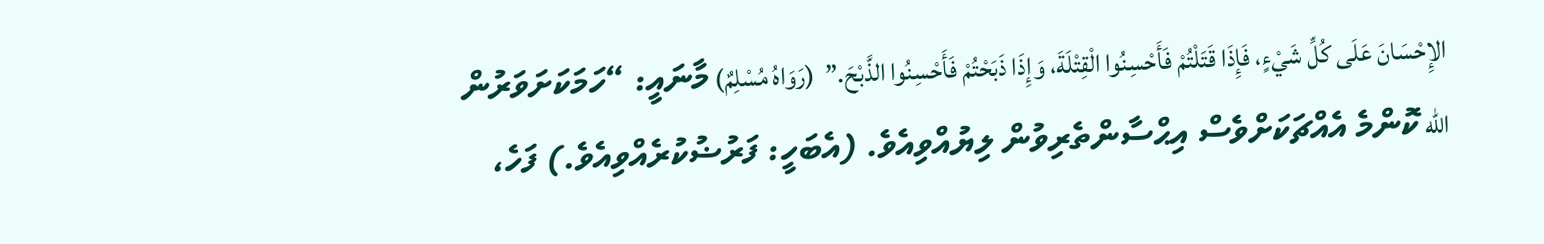الإِحْسَانَ عَلَى كُلِّ شَيْءٍ، فَإِذَا قَتَلْتُمْ فَأَحْسِنُوا الْقِتْلَةَ، وَإِذَا ذَبَحْتُمْ فَأَحْسِنُوا الذَّبْحَ.”  (رَوَاهُ مُسْلِمٌ) މާނައީ: “ހަމަކަށަވަރުން الله ކޮންމެ އެއްޗަކަށްވެސް އިޙްސާންތެރިވުން ލިޔުއްވިއެވެ. (އެބަހީ: ފަރުޟުކުރެއްވިއެވެ.) ފަހެ،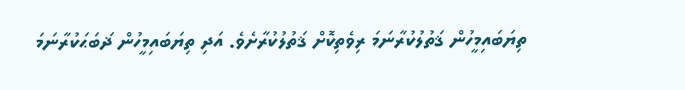ތިޔަބައިމީހުން ޤަތުލުކުރާނަމަ ރިވެތިކޮށް ޤަތުލުކުރާށެވެ. އަދި ތިޔަބައިމީހުން ޛަބަޙަކުރާނަމަ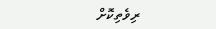ރިވެތިކޮށް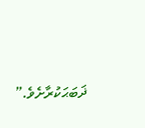ޛަބަޙަކުރާށެވެ.”